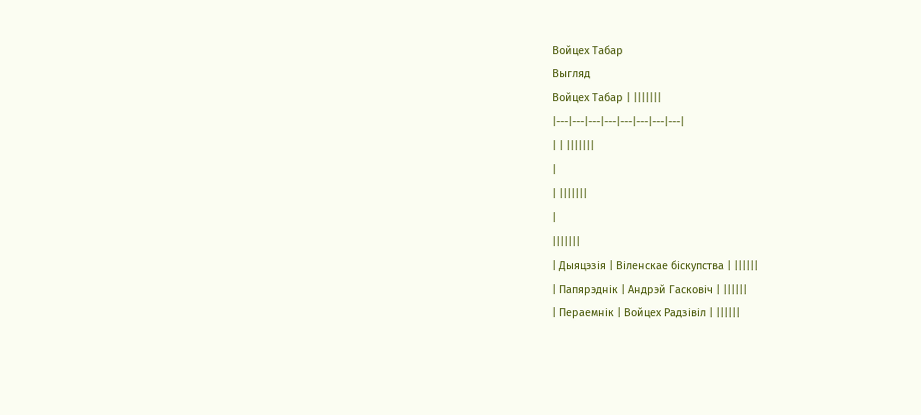Войцех Табар
Выгляд
Войцех Табар | |||||||
|---|---|---|---|---|---|---|---|
| | |||||||
|
| |||||||
|
|||||||
| Дыяцэзія | Віленскае біскупства | ||||||
| Папярэднік | Андрэй Гасковіч | ||||||
| Пераемнік | Войцех Радзівіл | ||||||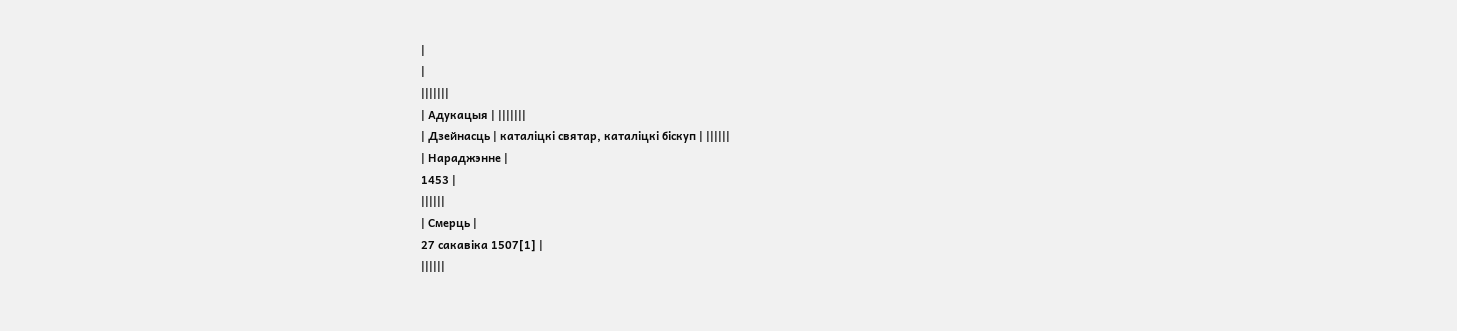|
|
|||||||
| Адукацыя | |||||||
| Дзейнасць | каталіцкі святар, каталіцкі біскуп | ||||||
| Нараджэнне |
1453 |
||||||
| Смерць |
27 сакавіка 1507[1] |
||||||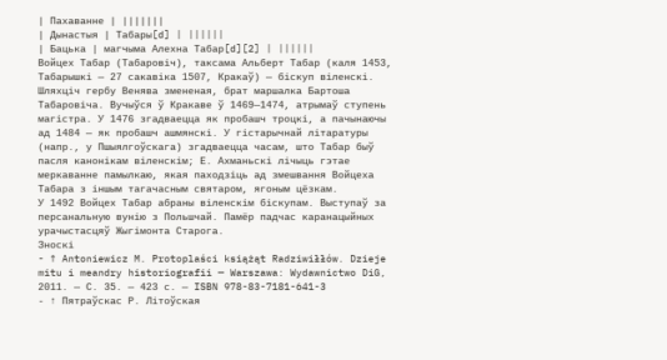| Пахаванне | |||||||
| Дынастыя | Табары[d] | ||||||
| Бацька | магчыма Алехна Табар[d][2] | ||||||
Войцех Табар (Табаровіч), таксама Альберт Табар (каля 1453, Табарышкі — 27 сакавіка 1507, Кракаў) — біскуп віленскі.
Шляхціч гербу Венява змененая, брат маршалка Бартоша Табаровіча. Вучыўся ў Кракаве ў 1469—1474, атрымаў ступень магістра. У 1476 згадваецца як пробашч троцкі, а пачынаючы ад 1484 — як пробашч ашмянскі. У гістарычнай літаратуры (напр., у Пшыялгоўскага) згадваецца часам, што Табар быў пасля канонікам віленскім; Е. Ахманьскі лічыць гэтае меркаванне памылкаю, якая паходзіць ад змешвання Войцеха Табара з іншым тагачасным святаром, ягоным цёзкам.
У 1492 Войцех Табар абраны віленскім біскупам. Выступаў за персанальную вунію з Польшчай. Памёр падчас каранацыйных урачыстасцяў Жыгімонта Старога.
Зноскі
- ↑ Antoniewicz M. Protoplaści książąt Radziwiłłów. Dzieje mitu i meandry historiografii — Warszawa: Wydawnictwo DiG, 2011. — С. 35. — 423 с. — ISBN 978-83-7181-641-3
- ↑ Пятраўскас Р. Літоўская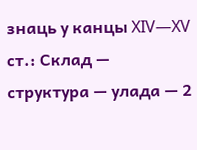знаць у канцы XIV—XV ст.: Склад — структура — улада — 2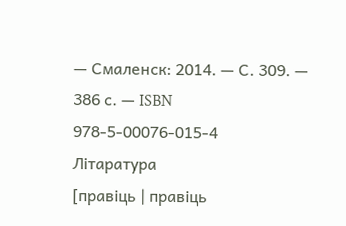— Смаленск: 2014. — С. 309. — 386 с. — ISBN 978-5-00076-015-4
Літаратура
[правіць | правіць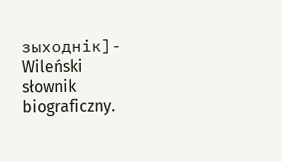зыходнік]- Wileński słownik biograficzny.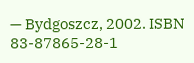— Bydgoszcz, 2002. ISBN 83-87865-28-1